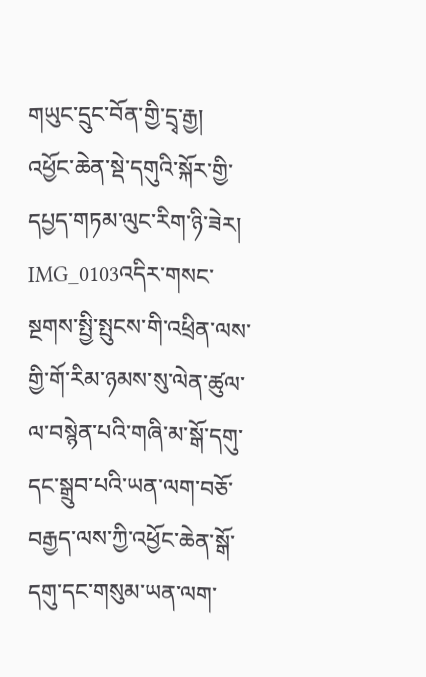གཡུང་དྲུང་བོན་གྱི་དྲྭ་རྒྱ།
འཕྱོང་ཆེན་སྡེ་དགུའི་སྐོར་གྱི་དཔྱད་གཏམ་ལུང་རིག་ཉི་ཟེར།
IMG_0103འདིར་གསང་སྔགས་སྤྱི་སྤུངས་གི་འཕྲིན་ལས་གྱི་གོ་རིམ་ཉམས་སུ་ལེན་ཚུལ་ལ་བསྙེན་པའི་གཞི་མ་སྒོ་དགུ་དང་སྒྲུབ་པའི་ཡན་ལག་བཅོ་བརྒྱད་ལས་ཀྱི་འཕྱོང་ཆེན་སྒོ་དགུ་དང་གསུམ་ཡན་ལག་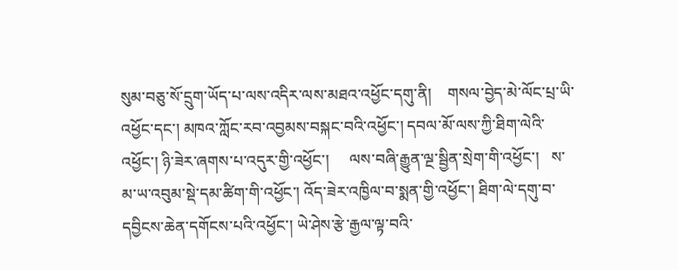སུམ་བཅུ་སོ་དྲུག་ཡོད་པ་ལས་འདིར་ལས་མཐའ་འཕྱོང་དགུ་ནི།    གསལ་བྱེད་མེ་ལོང་པྲ་ཡི་འཕྱོང་དང་། མཁའ་ཀློང་རབ་འབྱམས་བསྐང་བའི་འཕྱོང་། དབལ་མོ་ལས་ཀྱི་ཐིག་ལེའི་འཕྱོང་། ཉི་ཟེར་ཞགས་པ་འདུར་གྱི་འཕྱོང་།     ལས་བཞི་རྒྱུན་ལྔ་སྦྱིན་སྲེག་གི་འཕྱོང་།   ས་མ་ཡ་འབུམ་སྡེ་དམ་ཚིག་གི་འཕྱོང་། འོད་ཟེར་འཁྱིལ་བ་སྨན་གྱི་འཕྱོང་། ཐིག་ལེ་དགུ་བ་དབྱིངས་ཆེན་དགོངས་པའི་འཕྱོང་། ཡེ་ཤེས་རྩེ་རྒྱལ་ལྟ་བའི་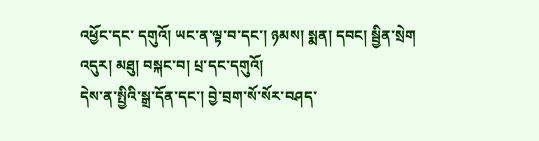འཕྱོང་དང་ དགུའོ། ཡང་ན་ལྟ་བ་དང་། ཉམས། སྨན། དབང། སྦྱིན་སྲེག འདུར། མཐུ། བསྐང་བ། པྲ་དང་དགུའོ།
དེས་ན་སྤྱིའི་སྒྲ་དོན་དང་། བྱེ་བྲག་སོ་སོར་བཤད་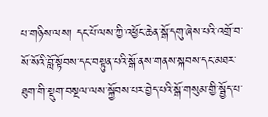པ་གཉིས་ལས། དང་པོ་ལས་ཀྱི་འཕྱོང་ཆེན་སྒོ་དགུ་ཞེས་པའི་འགྲོ་བ་སོ་སོའི་བློ་སྟོབས་དང་བསྟུན་པའི་སྒོ་ནས་གནས་སྐབས་དང་མཐར་ཐུག་གི་སྡུག་བསྔལ་ལས་སྐྱོབས་པར་བྱེད་པའི་སྒོ་གསུམ་གྱི་སྦྱོད་པ་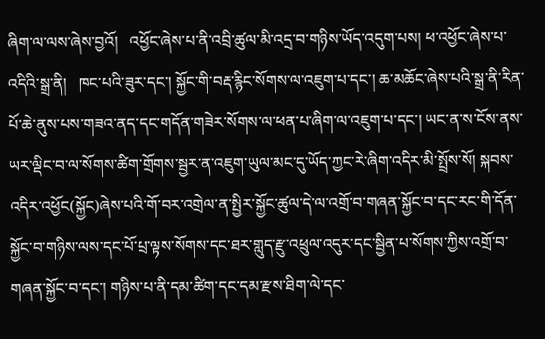ཞིག་ལ་ལས་ཞེས་བྱའོ།   འཕྱོང་ཞེས་པ་ནི་འབྲི་ཚུལ་མི་འདྲ་བ་གཉིས་ཡོད་འདུག་པས། ཕ་འཕྱོང་ཞེས་པ་འདིའི་སྒྲ་ནི།   ཁང་པའི་ཟུར་དང་། སྐྱོང་གི་བརྡ་རྙིང་སོགས་ལ་འཇུག་པ་དང་། ཆ་མཆོང་ཞེས་པའི་སྒྲ་ནི་རིན་པོ་ཆེ་ནུས་པས་གཟའ་ནད་དང་གདོན་གཟེར་སོགས་ལ་ཕན་པ་ཞིག་ལ་འཇུག་པ་དང་། ཡང་ན་ས་ངོས་ནས་ཡར་ལྡིང་བ་ལ་སོགས་ཚིག་གྲོགས་སྦྱར་ན་འཇུག་ཡུལ་མང་དུ་ཡོད་ཀྱང་རེ་ཞིག་འདིར་མི་སྤྲོས་སོ། སྐབས་འདིར་འཕྱོང(སྐྱོང)ཞེས་པའི་གོ་བར་འགྲེལ་ན་སྤྱིར་སྐྱོང་ཚུལ་དེ་ལ་འགྲོ་བ་གཞན་སྐྱོང་བ་དང་རང་གི་དོན་སྐྱོང་བ་གཉིས་ལས་དང་པོ་པྲ་ལྟས་སོགས་དང་ཐར་གླུད་རྫུ་འཕྲུལ་འདུར་དང་སྦྱིན་པ་སོགས་ཀྱིས་འགྲོ་བ་གཞན་སྐྱོང་བ་དང་། གཉིས་པ་ནི་དམ་ཚིག་དང་དམ་རྫས་ཐིག་ལེ་དང་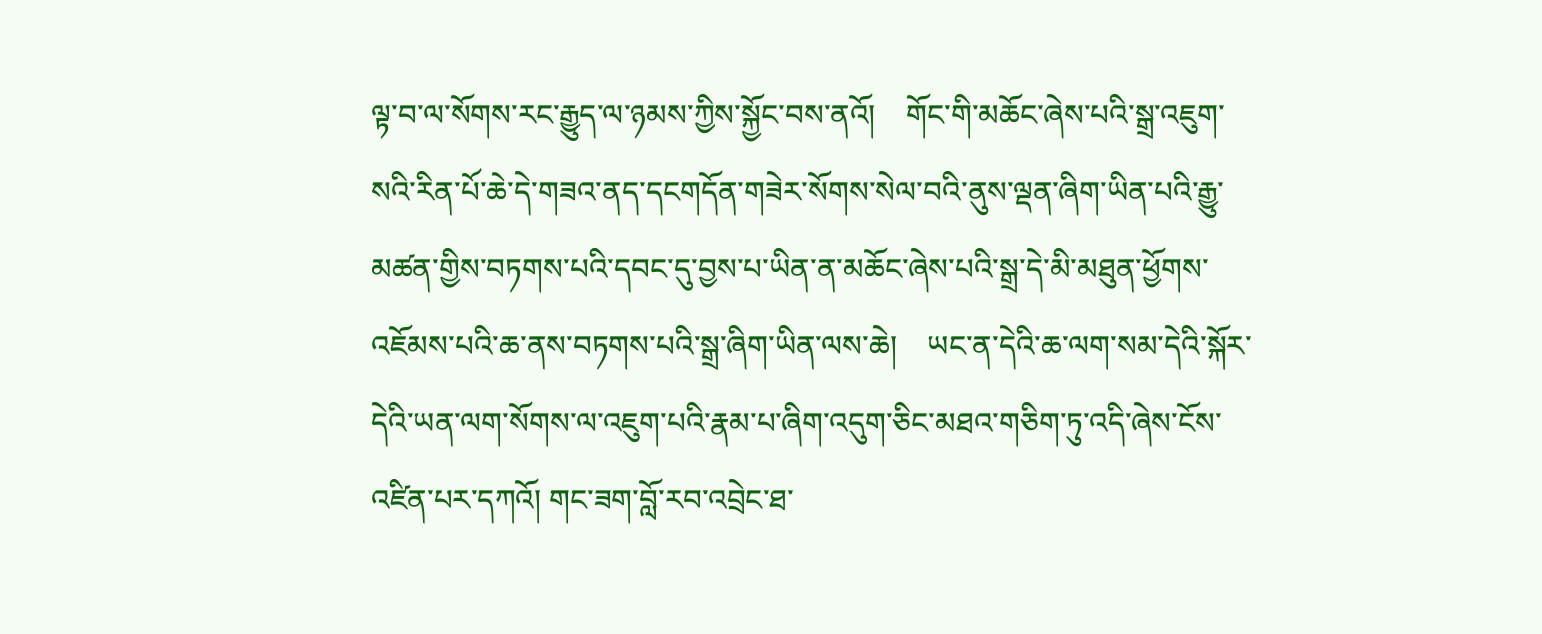ལྟ་བ་ལ་སོགས་རང་རྒྱུད་ལ་ཉམས་ཀྱིས་སྐྱོང་བས་ནའོ།    གོང་གི་མཆོང་ཞེས་པའི་སྒྲ་འཇུག་སའི་རིན་པོ་ཆེ་དེ་གཟའ་ནད་དངགདོན་གཟེར་སོགས་སེལ་བའི་ནུས་ལྡན་ཞིག་ཡིན་པའི་རྒྱུ་མཚན་གྱིས་བཏགས་པའི་དབང་དུ་བྱས་པ་ཡིན་ན་མཆོང་ཞེས་པའི་སྒྲ་དེ་མི་མཐུན་ཕྱོགས་འཇོམས་པའི་ཆ་ནས་བཏགས་པའི་སྒྲ་ཞིག་ཡིན་ལས་ཆེ།    ཡང་ན་དེའི་ཆ་ལག་སམ་དེའི་སྐོར་དེའི་ཡན་ལག་སོགས་ལ་འཇུག་པའི་རྣམ་པ་ཞིག་འདུག་ཅིང་མཐའ་གཅིག་ཏུ་འདི་ཞེས་ངོས་འཛིན་པར་དཀའོ། གང་ཟག་བློ་རབ་འབྲེང་ཐ་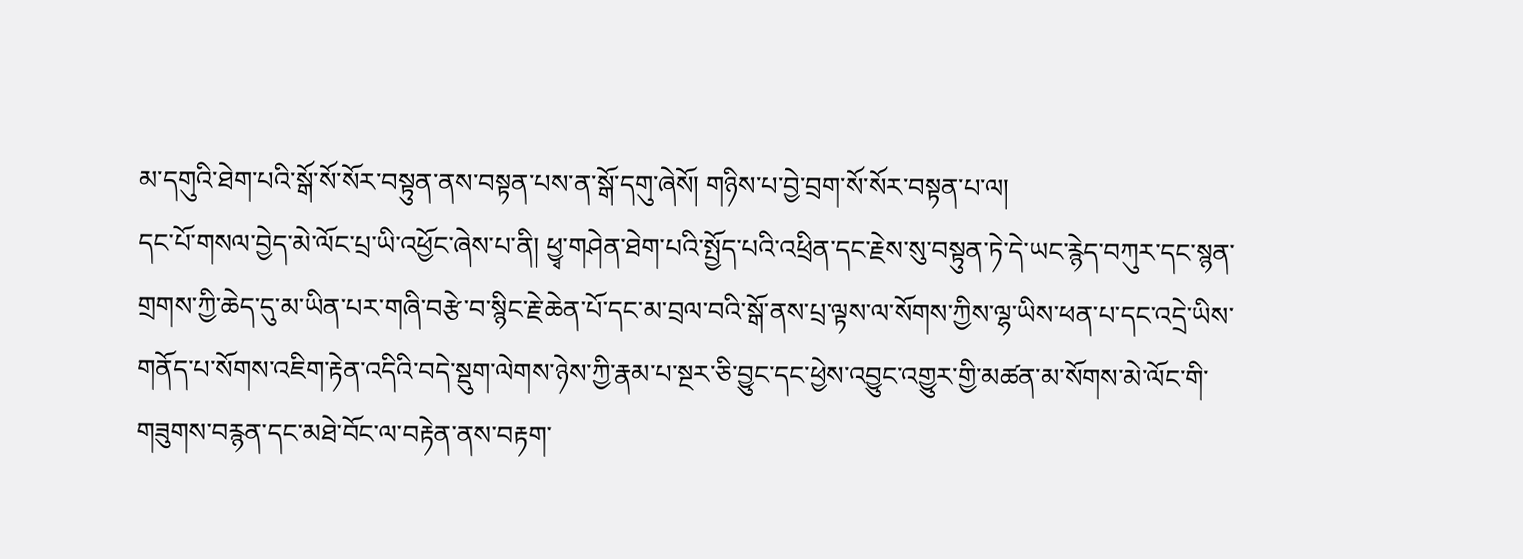མ་དགུའི་ཐེག་པའི་སྒོ་སོ་སོར་བསྟུན་ནས་བསྟན་པས་ན་སྒོ་དགུ་ཞེསོ། གཉིས་པ་བྱེ་བྲག་སོ་སོར་བསྟན་པ་ལ།
དང་པོ་གསལ་བྱེད་མེ་ལོང་པྲ་ཡི་འཕྱོང་ཞེས་པ་ནི། ཕྱྭ་གཤེན་ཐེག་པའི་སྤྱོད་པའི་འཕྲིན་དང་རྗེས་སུ་བསྟུན་ཏེ་དེ་ཡང་རྙེད་བཀུར་དང་སྙན་གྲགས་ཀྱི་ཆེད་དུ་མ་ཡིན་པར་གཞི་བརྩེ་བ་སྙིང་རྗེ་ཆེན་པོ་དང་མ་བྲལ་བའི་སྒོ་ནས་པྲ་ལྟས་ལ་སོགས་ཀྱིས་ལྷ་ཡིས་ཕན་པ་དང་འདྲེ་ཡིས་གནོད་པ་སོགས་འཇིག་རྟེན་འདིའི་བདེ་སྡུག་ལེགས་ཉེས་ཀྱི་རྣམ་པ་སྔར་ཅི་བྱུང་དང་ཕྱེས་འབྱུང་འགྱུར་གྱི་མཚན་མ་སོགས་མེ་ལོང་གི་གཟུགས་བརྙན་དང་མཐེ་བོང་ལ་བརྟེན་ནས་བརྟག་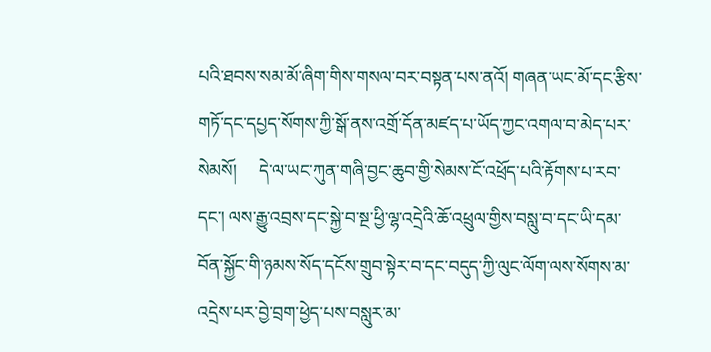པའི་ཐབས་སམ་མོ་ཞིག་གིས་གསལ་བར་བསྟན་པས་ནའོ། གཞན་ཡང་མོ་དང་རྩིས་གཏོ་དང་དཔྱད་སོགས་ཀྱི་སྒོ་ནས་འགྲོ་དོན་མཛད་པ་ཡོད་ཀྱང་འགལ་བ་མེད་པར་སེམསོ།     དེ་ལ་ཡང་ཀུན་གཞི་བྱང་ཆུབ་གྱི་སེམས་ངོ་འཕྲོད་པའི་རྟོགས་པ་རབ་དང་། ལས་རྒྱུ་འབྲས་དང་སྐྱེ་བ་སྔ་ཕྱི་ལྷ་འདྲེའི་ཆོ་འཕྲུལ་གྱིས་བསླུ་བ་དང་ཡི་དམ་བོན་སྐྱོང་གི་ཉམས་སོད་དངོས་གྲུབ་སྟེར་བ་དང་བདུད་ཀྱི་ལུང་ལོག་ལས་སོགས་མ་འདྲེས་པར་བྱེ་བྲག་ཕྱེད་པས་བསླུར་མ་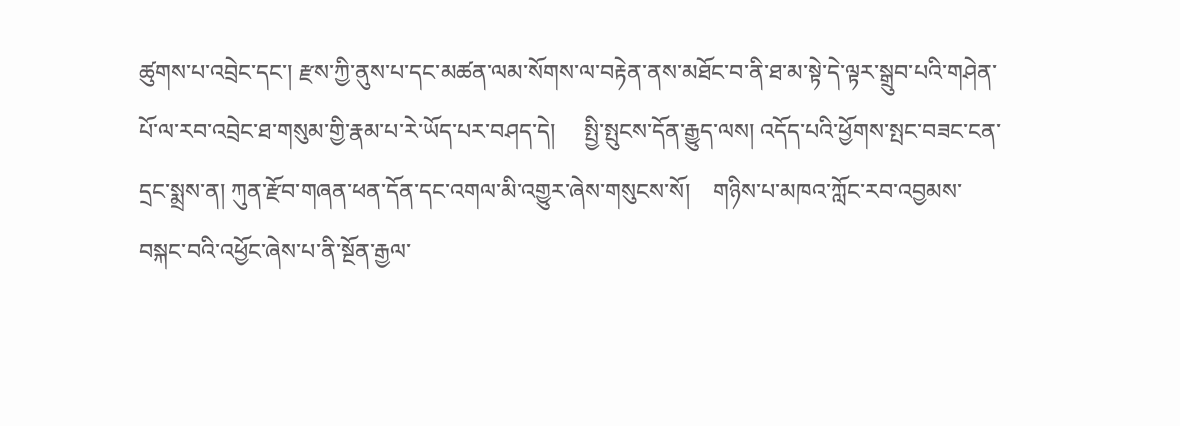ཚུགས་པ་འབྲེང་དང་། རྫས་ཀྱི་ནུས་པ་དང་མཚན་ལམ་སོགས་ལ་བརྟེན་ནས་མཐོང་བ་ནི་ཐ་མ་སྟེ་དེ་ལྟར་སྒྲུབ་པའི་གཤེན་པོ་ལ་རབ་འབྲེང་ཐ་གསུམ་གྱི་རྣམ་པ་རེ་ཡོད་པར་བཤད་དེ།     སྤྱི་སྤུངས་དོན་རྒྱུད་ལས། འདོད་པའི་ཕྱོགས་སྤང་བཟང་ངན་དྲང་སྨྲས་ན། ཀུན་རྫོབ་གཞན་ཕན་དོན་དང་འགལ་མི་འགྱུར་ཞེས་གསུངས་སོ།    གཉིས་པ་མཁའ་ཀློང་རབ་འབྱམས་བསྐང་བའི་འཕྱོང་ཞེས་པ་ནི་སྔོན་རྒྱལ་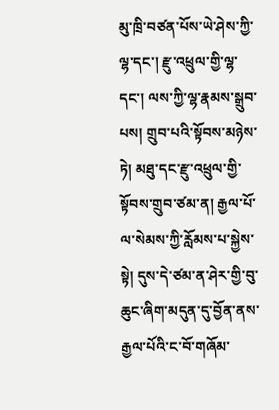མུ་ཁྲི་བཙན་པོས་ཡེ་ཤེས་ཀྱི་ལྷ་དང་། རྫུ་འཕྲུལ་གྱི་ལྷ་དང་། ལས་ཀྱི་ལྷ་རྣམས་སྒྲུབ་པས། གྲུབ་པའི་སྟོབས་མཉེས་ཏེ། མཐུ་དང་རྫུ་འཕྲུལ་གྱི་སྟོབས་གྲུབ་ཙམ་ན། རྒྱལ་པོ་ལ་སེམས་ཀྱི་རློམས་པ་སྐྱེས་སྟེ། དུས་དེ་ཙམ་ན་ཤེར་གྱི་བུ་ཆུང་ཞིག་མདུན་དུ་བྱོན་ནས་རྒྱལ་པོའི་ང་བོ་གཞོམ་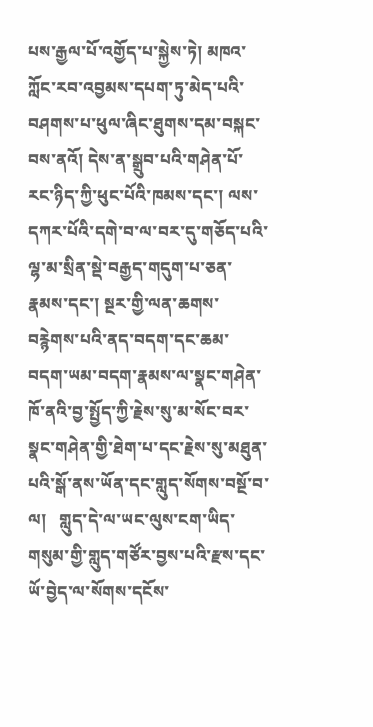པས་རྒྱལ་པོ་འགྱོད་པ་སྐྱེས་ཏེ། མཁའ་ཀློང་རབ་འབྱམས་དཔག་ཏུ་མེད་པའི་བཤགས་པ་ཕུལ་ཞིང་ཐུགས་དམ་བསྐང་བས་ནའོ། དེས་ན་སྒྲུབ་པའི་གཤེན་པོ་རང་ཉིད་ཀྱི་ཕུང་པོའི་ཁམས་དང་། ལས་དཀར་པོའི་དགེ་བ་ལ་བར་དུ་གཅོད་པའི་ལྷ་མ་སྲིན་སྡེ་བརྒྱད་གདུག་པ་ཅན་རྣམས་དང་། སྔར་གྱི་ལན་ཆགས་བརྙེགས་པའི་ནད་བདག་དང་ཆམ་བདག་ཡམ་བདག་རྣམས་ལ་སྣང་གཤེན་ཁོ་ནའི་བྱ་སྤྱོད་ཀྱི་རྗེས་སུ་མ་སོང་བར་སྣང་གཤེན་གྱི་ཐེག་པ་དང་རྗེས་སུ་མཐུན་པའི་སྒོ་ནས་ཡོན་དང་གླུད་སོགས་བསྔོ་བ་ལ།   གླུད་དེ་ལ་ཡང་ལུས་ངག་ཡིད་གསུམ་གྱི་གླུད་གཙོར་བྱས་པའི་རྫས་དང་ཡོ་བྱེད་ལ་སོགས་དངོས་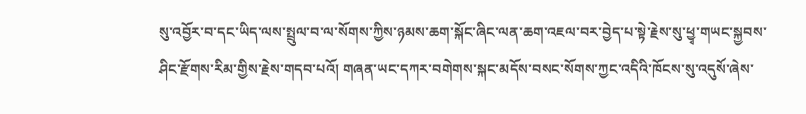སུ་འབྱོར་བ་དང་ཡིད་ལས་སྤྲུལ་བ་ལ་སོགས་ཀྱིས་ཉམས་ཆག་སྐོང་ཞིང་ལན་ཆག་འཇལ་བར་བྱེད་པ་སྟེ་རྗེས་སུ་ཕྱྭ་གཡང་སྐྱབས་ཤིང་རྫོགས་རིམ་གྱིས་རྗེས་གདབ་པའོ། གཞན་ཡང་དཀར་བགེགས་སྐང་མདོས་བསང་སོགས་ཀྱང་འདིའི་ཁོངས་སུ་འདུསོ་ཞེས་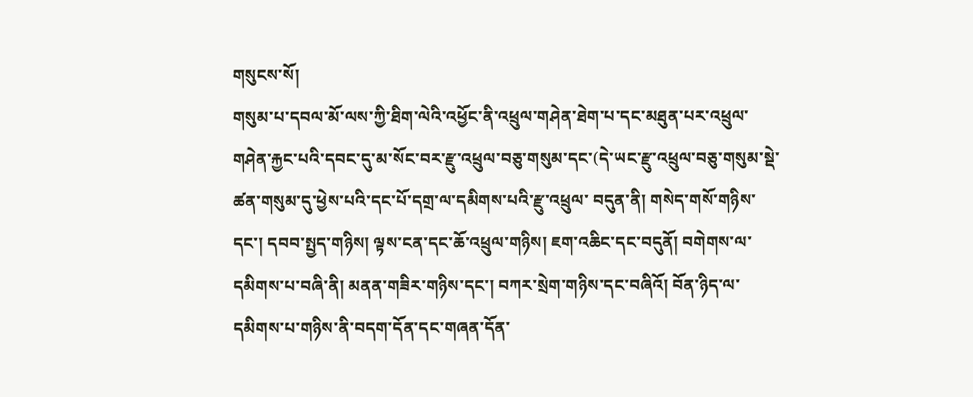གསུངས་སོ།
གསུམ་པ་དབལ་མོ་ལས་ཀྱི་ཐིག་ལེའི་འཕྱོང་ནི་འཕྲུལ་གཤེན་ཐེག་པ་དང་མཐུན་པར་འཕྲུལ་གཤེན་རྐྱང་པའི་དབང་དུ་མ་སོང་བར་རྫུ་འཕྲུལ་བཅུ་གསུམ་དང་(དེ་ཡང་རྫུ་འཕྲུལ་བཅུ་གསུམ་སྡེ་ཚན་གསུམ་དུ་ཕྱེས་པའི་དང་པོ་དགྲ་ལ་དམིགས་པའི་རྫུ་འཕྲུལ་ བདུན་ནི། གསེད་གསོ་གཉིས་དང་། དབབ་སྤྱད་གཉིས། ལྟས་ངན་དང་ཆོ་འཕྲུལ་གཉིས། ཇག་འཆིང་དང་བདུནོ། བགེགས་ལ་དམིགས་པ་བཞི་ནི། མནན་གཟིར་གཉིས་དང་། བཀར་སྲེག་གཉིས་དང་བཞིའོ། བོན་ཉིད་ལ་དམིགས་པ་གཉིས་ནི་བདག་དོན་དང་གཞན་དོན་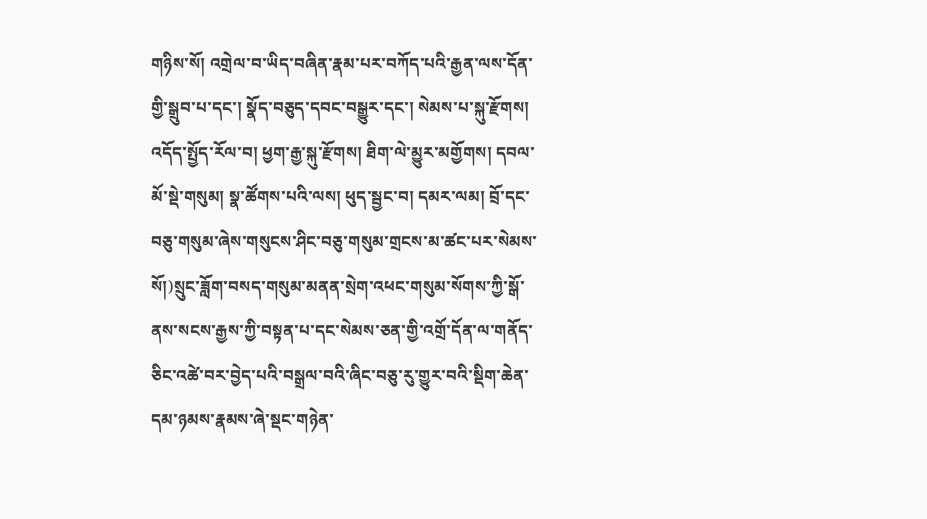གཉིས་སོ། འགྲེལ་བ་ཡིད་བཞིན་རྣམ་པར་བཀོད་པའི་རྒྱན་ལས་དོན་གྱི་སྒྲུབ་པ་དང་། སྣོད་བཅུད་དབང་བསྒྱུར་དང་། སེམས་པ་སྐུ་རྫོགས། འདོད་སྤྱོད་རོལ་བ། ཕྱག་རྒྱ་སྐུ་རྫོགས། ཐིག་ལེ་མྱུར་མགྱོགས། དབལ་མོ་སྡེ་གསུམ། སྣ་ཚོགས་པའི་ལས། ཕུད་སྦྱང་བ། དམར་ལམ། བྲོ་དང་བཅུ་གསུམ་ཞེས་གསུངས་ཤིང་བཅུ་གསུམ་གྲངས་མ་ཚང་པར་སེམས་སོ།)སྲུང་ཟློག་བསད་གསུམ་མནན་སྲེག་འཕང་གསུམ་སོགས་ཀྱི་སྒོ་ནས་སངས་རྒྱས་ཀྱི་བསྟན་པ་དང་སེམས་ཅན་གྱི་འགྲོ་དོན་ལ་གནོད་ཅིང་འཚེ་བར་བྱེད་པའི་བསྒྲལ་བའི་ཞིང་བཅུ་རུ་གྱུར་བའི་སྡིག་ཆེན་དམ་ཉམས་རྣམས་ཞེ་སྡང་གཉེན་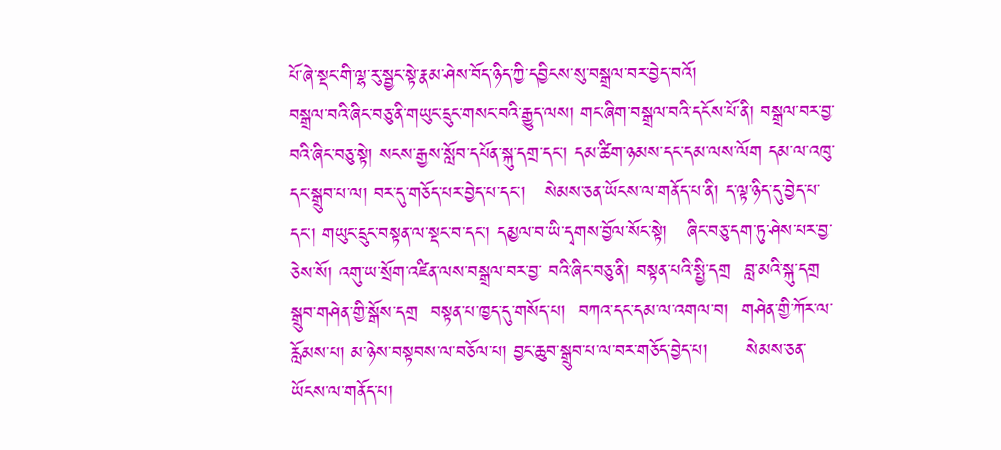པོ་ཞེ་སྡང་གི་ལྷ་རུ་སྦྱང་སྟེ་རྣམ་ཤེས་བོད་ཉིད་ཀྱི་དབྱིངས་སུ་བསྒྲལ་བར་བྱེད་བའོ།
བསྒྲལ་བའི་ཞིང་བཅུ་ནི་གཡུང་དྲུང་གསང་བའི་རྒྱུད་ལས། གང་ཞིག་བསྒྲལ་བའི་དངོས་པོ་ནི། བསྒྲལ་བར་བྱ་བའི་ཞིང་བཅུ་སྟེ། སངས་རྒྱས་སློབ་དཔོན་སྐུ་དགྲ་དང་། དམ་ཚིག་ཉམས་དང་དམ་ལས་ལོག དམ་ལ་འཁུ་དང་སྒྲུབ་པ་ལ། བར་དུ་གཅོད་པར་བྱེད་པ་དང་།   སེམས་ཅན་ཡོངས་ལ་གནོད་པ་ནི། ད་ལྟ་ཉིད་དུ་བྱེད་པ་དང་། གཡུང་དྲུང་བསྟན་ལ་སྡང་བ་དང་། དམྱལ་བ་ཡི་དྭགས་བྱོལ་སོང་སྟེ།   ཞིང་བཅུ་དག་ཏུ་ཤེས་པར་བྱ་ཅེས་སོ། འགུ་ཡ་སྲོག་འཛིན་ལས་བསྒྲལ་བར་བྱ་ བའི་ཞིང་བཅུ་ནི། བསྟན་པའི་སྤྱི་དགྲ  བླ་མའི་སྐུ་དགྲ  སྒྲུབ་གཤེན་གྱི་སྒོས་དགྲ  བསྟན་པ་ཁྱད་དུ་གསོད་པ།  བཀའ་དང་དམ་ལ་འགལ་བ།  གཤེན་གྱི་ཀོར་ལ་རློམས་པ། མ་ཉེས་བསྟབས་ལ་བཅོལ་པ། བྱང་ཆུབ་སྒྲུབ་པ་ལ་བར་གཅོད་བྱེད་པ།      སེམས་ཅན་ཡོངས་ལ་གནོད་པ།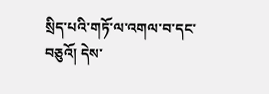སྲིད་པའི་གཏོ་ལ་འགལ་བ་དང་བཅུའོ། དེས་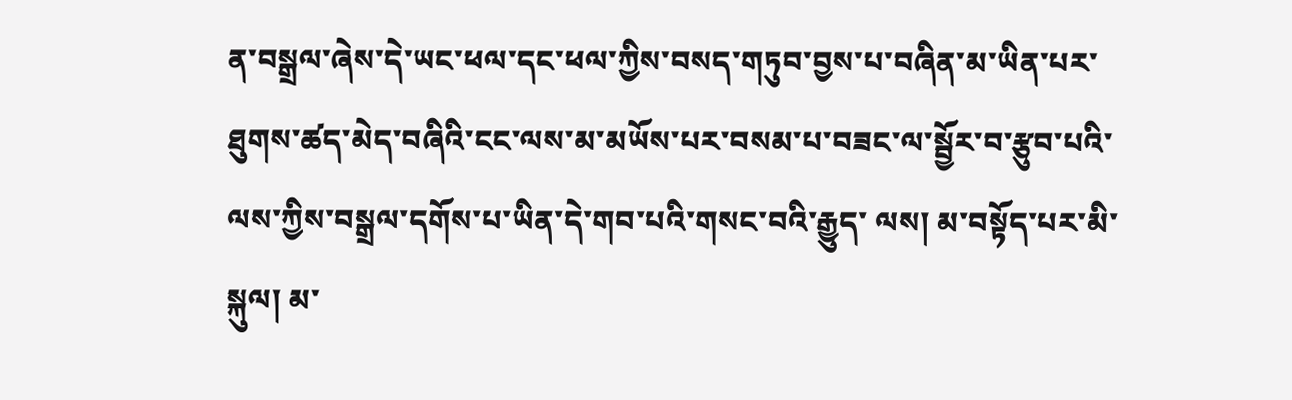ན་བསྒྲལ་ཞེས་དེ་ཡང་ཕལ་དང་ཕལ་ཀྱིས་བསད་གཏུབ་བྱས་པ་བཞིན་མ་ཡིན་པར་ཐུགས་ཚད་མེད་བཞིའི་ངང་ལས་མ་མཡོས་པར་བསམ་པ་བཟང་ལ་སྦྱོར་བ་རྩུབ་པའི་ལས་ཀྱིས་བསྒྲལ་དགོས་པ་ཡིན་དེ་གབ་པའི་གསང་བའི་རྒྱུད་ ལས། མ་བསྟོད་པར་མི་སྐུལ། མ་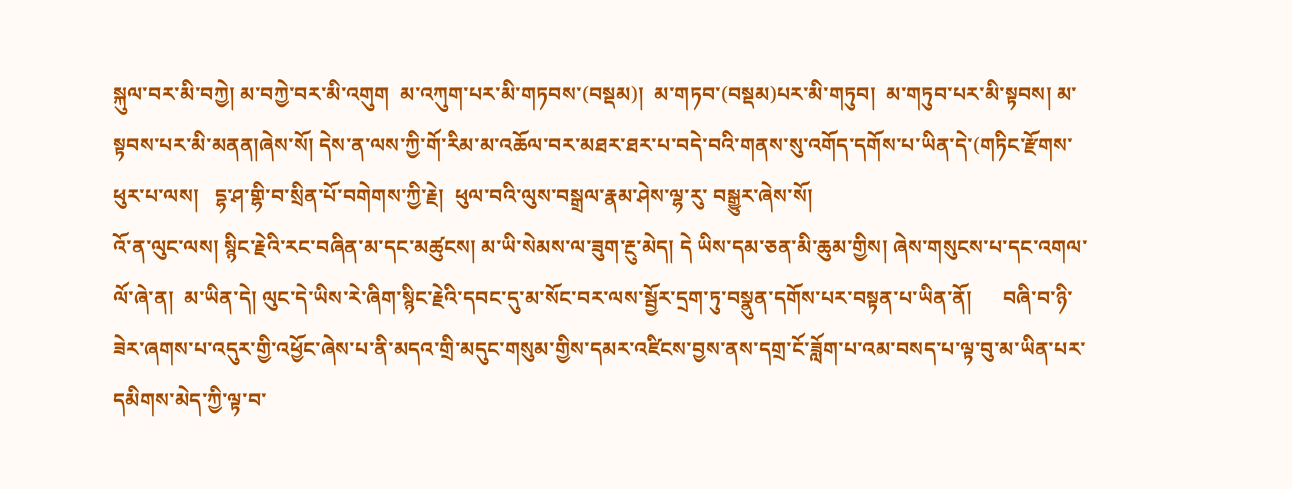སྐུལ་བར་མི་བཀྱེ། མ་བཀྱེ་བར་མི་འགུག  མ་འཀུག་པར་མི་གཏབས་(བསྡམ)།  མ་གཏབ་(བསྡམ)པར་མི་གཏུབ།  མ་གཏུབ་པར་མི་སྟབས། མ་སྟབས་པར་མི་མནན།ཞེས་སོ། དེས་ན་ལས་ཀྱི་གོ་རིམ་མ་འཆོལ་བར་མཐར་ཐར་པ་བདེ་བའི་གནས་སུ་འགོད་དགོས་པ་ཡིན་དེ་(གཏིང་རྫོགས་ཕུར་པ་ལས།   དྷ་ཤ་གྷི་བ་སྲིན་པོ་བགེགས་ཀྱི་རྗེ།  ཕུལ་བའི་ལུས་བསྒྲལ་རྣམ་ཤེས་ལྷ་རུ་ བསྒྱུར་ཞེས་སོ།
འོ་ན་ལུང་ལས། སྙིང་རྗེའི་རང་བཞིན་མ་དང་མཚུངས། མ་ཡི་སེམས་ལ་ཟུག་རྔུ་མེད། དེ ཡིས་དམ་ཅན་མི་ཆུམ་གྱིས། ཞེས་གསུངས་པ་དང་འགལ་ལོ་ཞེ་ན།  མ་ཡིན་དེ། ལུང་དེ་ཡིས་རེ་ཞིག་སྙིང་རྗེའི་དབང་དུ་མ་སོང་བར་ལས་སྦྱོར་དྲག་ཏུ་བསྣུན་དགོས་པར་བསྟན་པ་ཡིན་ནོ།      བཞི་བ་ཉི་ཟེར་ཞགས་པ་འདུར་གྱི་འཕྱོང་ཞེས་པ་ནི་མདའ་གྲི་མདུང་གསུམ་གྱིས་དམར་འཛིངས་བྱས་ནས་དགྲ་ངོ་ཟློག་པ་འམ་བསད་པ་ལྟ་བུ་མ་ཡིན་པར་དམིགས་མེད་ཀྱི་ལྟ་བ་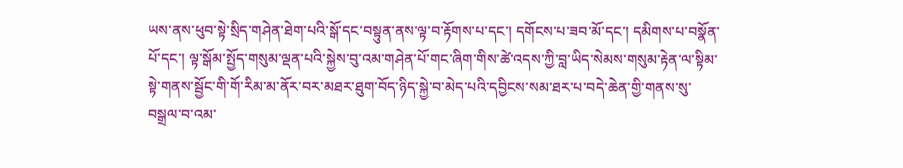ཡས་ནས་ཕུབ་སྟེ་སྲིད་གཤེན་ཐེག་པའི་སྒོ་དང་བསྟུན་ནས་ལྟ་བ་རྟོགས་པ་དང་། དགོངས་པ་ཟབ་མོ་དང་། དམིགས་པ་བསྣོན་པོ་དང་། ལྟ་སྒོམ་སྤྱོད་གསུམ་ལྡན་པའི་སྐྱེས་བུ་འམ་གཤེན་པོ་གང་ཞིག་གིས་ཚེ་འདས་ཀྱི་བླ་ཡིད་སེམས་གསུམ་རྟེན་ལ་སྟིམ་སྟེ་གནས་སྦྱོང་གི་གོ་རིམ་མ་ནོར་བར་མཐར་ཐུག་བོད་ཉིད་སྐྱེ་བ་མེད་པའི་དབྱིངས་སམ་ཐར་པ་བདེ་ཆེན་གྱི་གནས་སུ་བསྒྲལ་བ་འམ་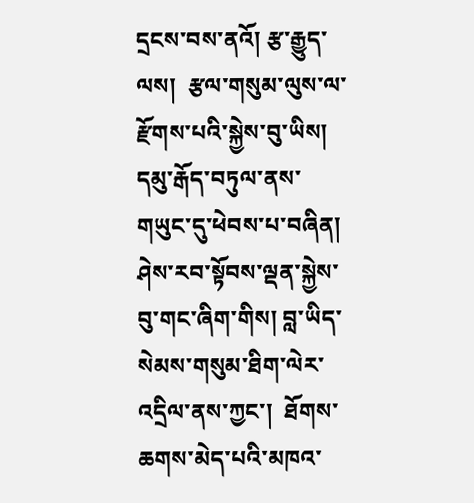དྲངས་བས་ནའོ། རྩ་རྒྱུད་ལས།  རྩལ་གསུམ་ལུས་ལ་རྫོགས་པའི་སྐྱེས་བུ་ཡིས།    དམུ་རྒོད་བཏུལ་ནས་གཡུང་དུ་ཕེབས་པ་བཞིན། ཤེས་རབ་སྟོབས་ལྡན་སྐྱེས་བུ་གང་ཞིག་གིས། བླ་ཡིད་སེམས་གསུམ་ཐིག་ལེར་འདྲིལ་ནས་ཀྱང་།  ཐོགས་ཆགས་མེད་པའི་མཁའ་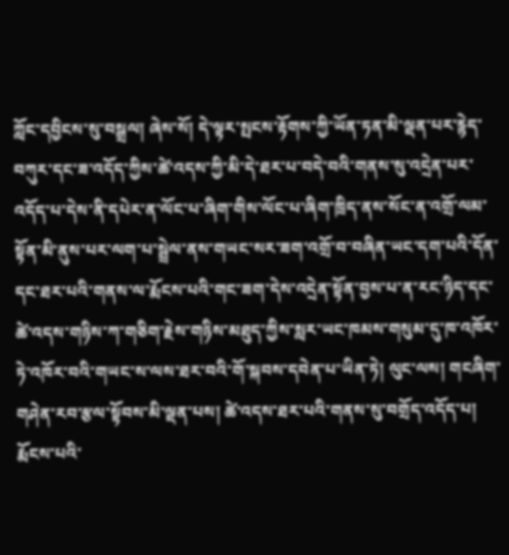ཀློང་དབྱིངས་སུ་བསྒྲལ། ཞེས་སོ། དེ་ལྟར་སྤངས་རྟོགས་ཀྱི་ཡོན་ཏན་མི་ལྡན་པར་རྙེད་བཀུར་དང་ཟ་འདོད་ཀྱིས་ཚེ་འདས་ཀྱི་མི་དེ་ཐར་པ་བདེ་བའི་གནས་སུ་འདྲེན་པར་འདོད་པ་དེས་ནི་དཔེར་ན་ལོང་པ་ཞིག་གིས་ལོང་པ་ཞིག་ཁྲིད་ནས་སོང་ན་འགྲོ་ལམ་སྟོན་མི་ནུས་པར་ལག་པ་སྦྲེལ་ནས་གཡང་སར་ཟག་འགྲོ་བ་བཞིན་ཡང་དག་པའི་དོན་དང་ཐར་པའི་གནས་ལ་རྨོངས་པའི་གང་ཟག་དེས་འདྲེན་སྟོན་བྱས་པ་ན་རང་ཉིད་དང་ཚེ་འདས་གཉིས་ཀ་གཅིག་རྗེས་གཉིས་མཐུད་ཀྱིས་སླར་ཡང་ཁམས་གསུམ་དུ་ཁ་འཁོར་ཏེ་འཁོར་བའི་གཡང་ས་ལས་ཐར་བའི་གོ་སྐབས་དབེན་པ་ཡིན་ཏེ། ལུང་ལས། གངཞིག་གཤེན་རབ་རྩལ་སྟོབས་མི་ལྡན་པས། ཚེ་འདས་ཐར་པའི་གནས་སུ་བགྲོད་འདོད་པ། རྨོངས་པའི་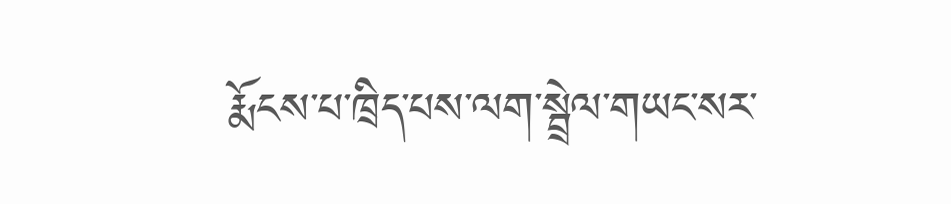རྨོངས་པ་ཁྲིད་པས་ལག་སྦྲེལ་གཡང་སར་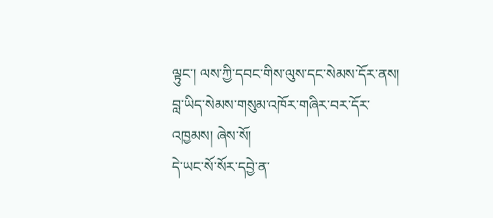ལྟུང་། ལས་ཀྱི་དབང་གིས་ལུས་དང་སེམས་དོར་ནས། བླ་ཡིད་སེམས་གསུམ་འཁོར་གཞིར་བར་དོར་འཁྱམས། ཞེས་སོ།
དེ་ཡང་སོ་སོར་དབྱེ་ན་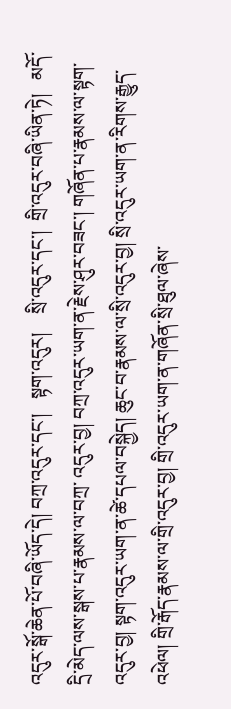འདུར་སྒོ་ཆེན་པོ་བཞི་ཡོད་དེ། བཀྲ་འདུར་དང་།   སྟག་འདུར།    སྲི་འདུར་དང་།  གྲི་འདུར་བཞི་ཡིན་ཏེ།   མདོ་དྲི་མེད་ལས་སྒས་པ་རྣམས་ལ་བཀྲ་ འདུར་བྱ། བཀྲ་འདུར་ཡག་ན་རྗེས་ཤུར་བཟང་། གཞོན་པ་རྣམས་ལ་སྟག་འདུར་བྱ། སྟག་འདུར་ཡག་ན་ཚེ་དཔལ་བསྐྱེད། ཆུང་བ་རྣམས་ལ་སྲི་འདུར་བྱ། སྲི་འདུར་ཡག་ན་རིགས་རྒྱུད་འཕེལ། གྲི་རྒོད་རྣམས་ལ་གྲི་འདུར་བྱ། གྲི་འདུར་ཡག་ན་གཞོན་སྲི་ཐུལ་ཞེས་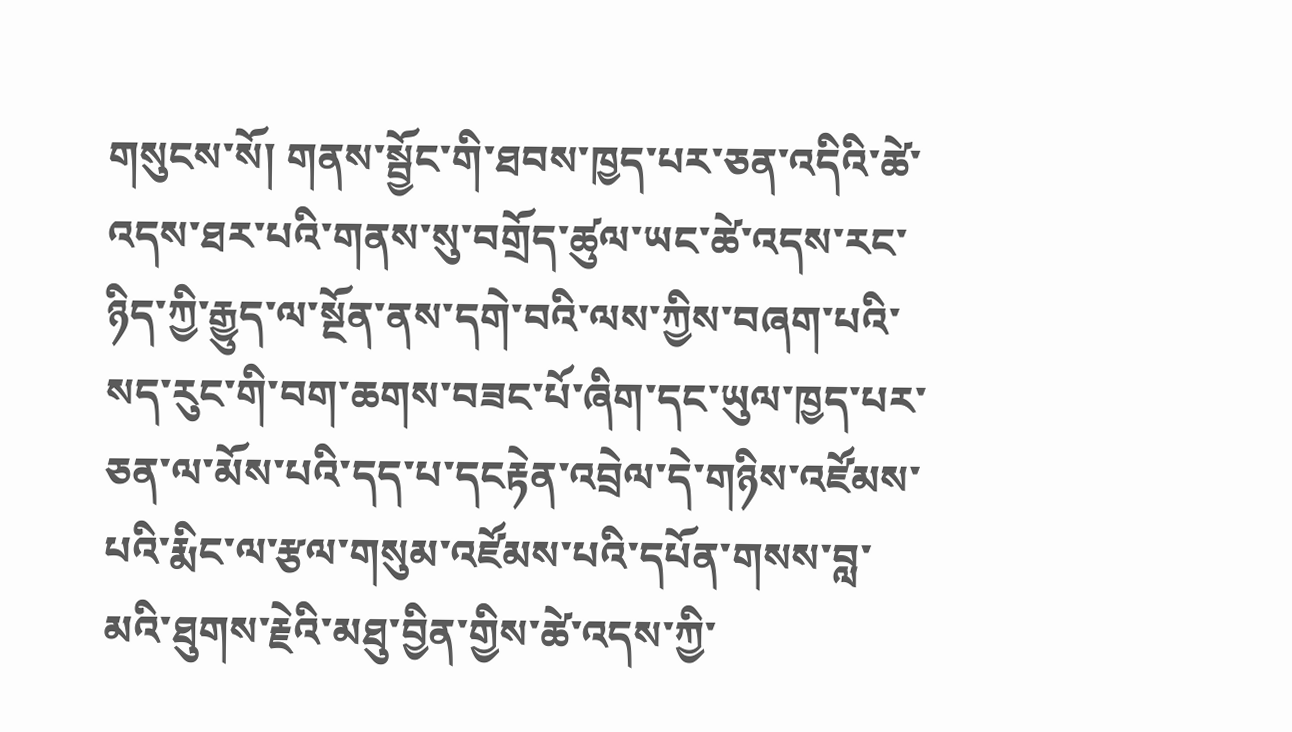གསུངས་སོ། གནས་སྦྱོང་གི་ཐབས་ཁྱད་པར་ཅན་འདིའི་ཚེ་འདས་ཐར་པའི་གནས་སུ་བགྲོད་ཚུལ་ཡང་ཚེ་འདས་རང་ཉིད་ཀྱི་རྒྱུད་ལ་སྔོན་ནས་དགེ་བའི་ལས་ཀྱིས་བཞག་པའི་སད་རུང་གི་བག་ཆགས་བཟང་པོ་ཞིག་དང་ཡུལ་ཁྱད་པར་ཅན་ལ་མོས་པའི་དད་པ་དངརྟེན་འབྲེལ་དེ་གཉིས་འཛོམས་པའི་རྨིང་ལ་རྩལ་གསུམ་འཛོམས་པའི་དཔོན་གསས་བླ་མའི་ཐུགས་རྗེའི་མཐུ་བྱིན་གྱིས་ཚེ་འདས་ཀྱི་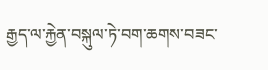རྒྱད་ལ་རྐྱེན་བསྐུལ་ཏེ་བག་ཆགས་བཟང་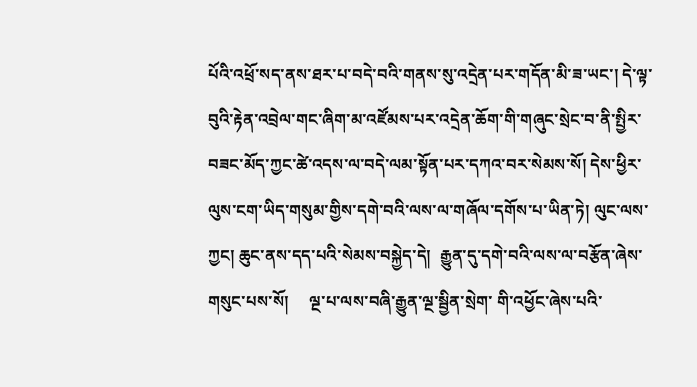པོའི་འཕྲོ་སད་ནས་ཐར་པ་བདེ་བའི་གནས་སུ་འདྲེན་པར་གདོན་མི་ཟ་ཡང་། དེ་ལྟ་བུའི་རྟེན་འབྲེལ་གང་ཞིག་མ་འཛོམས་པར་འདྲེན་ཆོག་གི་གཞུང་སྲེང་བ་ནི་སྤྱིར་བཟང་མོད་ཀྱང་ཚེ་འདས་ལ་བདེ་ལམ་སྟོན་པར་དཀའ་བར་སེམས་སོ། དེས་ཕྱིར་ལུས་ངག་ཡིད་གསུམ་གྱིས་དགེ་བའི་ལས་ལ་གཞོལ་དགོས་པ་ཡིན་ཏེ། ལུང་ལས་ཀྱང། ཆུང་ནས་དད་པའི་སེམས་བསྐྱེད་དེ།  རྒྱུན་དུ་དགེ་བའི་ལས་ལ་བརྩོན་ཞེས་གསུང་པས་སོ།     ལྔ་པ་ལས་བཞི་རྒྱུན་ལྔ་སྦྱིན་སྲེག་ གི་འཕྱོང་ཞེས་པའི་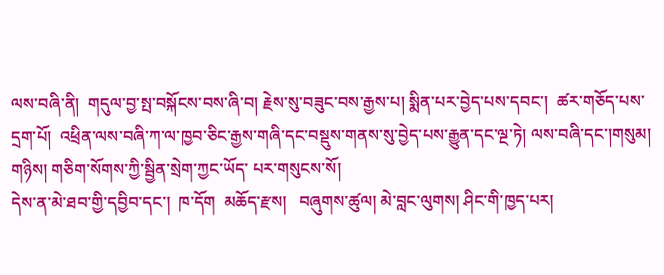ལས་བཞི་ནི།  གདུལ་བྱ་སྤ་བསྐོངས་བས་ཞི་བ། རྗེས་སུ་བཟུང་བས་རྒྱས་པ། སྨིན་པར་བྱེད་པས་དབང་།  ཚར་གཅོད་པས་དྲག་པོ།  འཕྲིན་ལས་བཞི་ཀ་ལ་ཁྱབ་ཅིང་རྒྱས་གཞི་དང་བསྡུས་གནས་སུ་བྱེད་པས་རྒྱུན་དང་ལྔ་ཏེ། ལས་བཞི་དང་།གསུམ།  གཉིས། གཅིག་སོགས་ཀྱི་སྦྱིན་སྲེག་ཀྱང་ཡོད་ པར་གསུངས་སོ།
དེས་ན་མེ་ཐབ་གྱི་དབྱིབ་དང་།  ཁ་དོག  མཆོད་རྫས།   བཞུགས་ཚུལ། མེ་བླང་ལུགས། ཤིང་གི་ཁྱད་པར།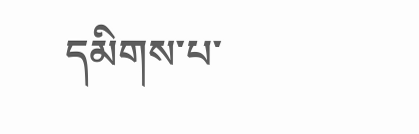དམིགས་པ་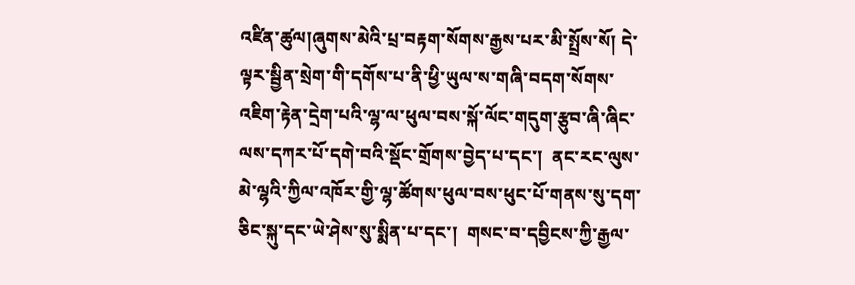འཛིན་ཚུལ།ཞུགས་མེའི་པྲ་བརྟག་སོགས་རྒྱས་པར་མི་སྤྲོས་སོ། དེ་ལྟར་སྦྱིན་སྲེག་གི་དགོས་པ་ནི་ཕྱི་ཡུལ་ས་གཞི་བདག་སོགས་འཇིག་རྟེན་དྲེག་པའི་ལྷ་ལ་ཕུལ་བས་སྐོ་ལོང་གདུག་རྩུབ་ཞི་ཞིང་ལས་དཀར་པོ་དགེ་བའི་སྡོང་གྲོགས་བྱེད་པ་དང་།  ནང་རང་ལུས་མེ་ལྷའི་ཀྱིལ་འཁོར་གྱི་ལྷ་ཚོགས་ཕུལ་བས་ཕུང་པོ་གནས་སུ་དག་ཅིང་སྐུ་དང་ཡེ་ཤེས་སུ་སྨིན་པ་དང་།  གསང་བ་དབྱིངས་ཀྱི་རྒྱལ་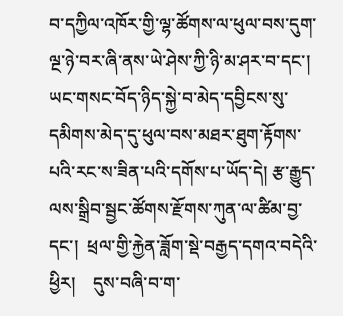བ་དཀྱིལ་འཁོར་གྱི་ལྷ་ཚོགས་ལ་ཕུལ་བས་དུག་ལྔ་ཉེ་བར་ཞི་ནས་ཡེ་ཤེས་ཀྱི་ཉི་མ་ཤར་བ་དང་།  ཡང་གསང་བོད་ཉིད་སྐྱེ་བ་མེད་དབྱིངས་སུ་དམིགས་མེད་དུ་ཕུལ་བས་མཐར་ཐུག་རྟོགས་པའི་རང་ས་ཟིན་པའི་དགོས་པ་ཡོད་དེ། རྩ་རྒྱུད་ལས་སྒྲིབ་སྦྱང་ཚོགས་རྫོགས་ཀུན་ལ་ཚིམ་བྱ་དང་།  ཕྲལ་གྱི་རྐྱེན་ཟློག་སྡེ་བརྒྱད་དགའ་བདེའི་ཕྱིར།    དུས་བཞི་བ་ག་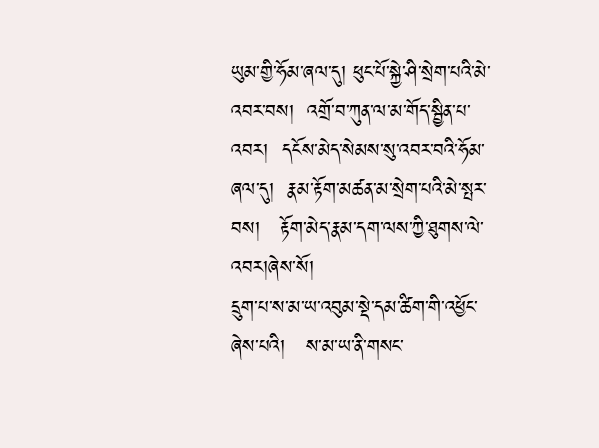ཡུམ་གྱི་ཧོམ་ཞལ་དུ། ཕུང་པོ་སྐྱེ་ཤི་སྲེག་པའི་མེ་འབར་བས།  འགྲོ་བ་ཀུན་ལ་མ་གོད་སྦྱིན་པ་འབར།  དངོས་མེད་སེམས་སུ་འབར་བའི་ཧོམ་ཞལ་དུ།  རྣམ་རྟོག་མཚན་མ་སྲེག་པའི་མེ་སྤར་བས།   རྟོག་མེད་རྣམ་དག་ལས་ཀྱི་ཐུགས་ལེ་འབར།ཞེས་སོ།
དྲུག་པ་ས་མ་ཡ་འབུམ་སྡེ་དམ་ཚིག་གི་འཕྱོང་ཞེས་པའི།   ས་མ་ཡ་ནི་གསང་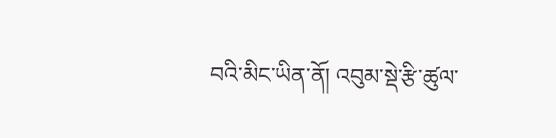བའི་མིང་ཡིན་ནོ། འབུམ་སྡེ་རྩི་ཚུལ་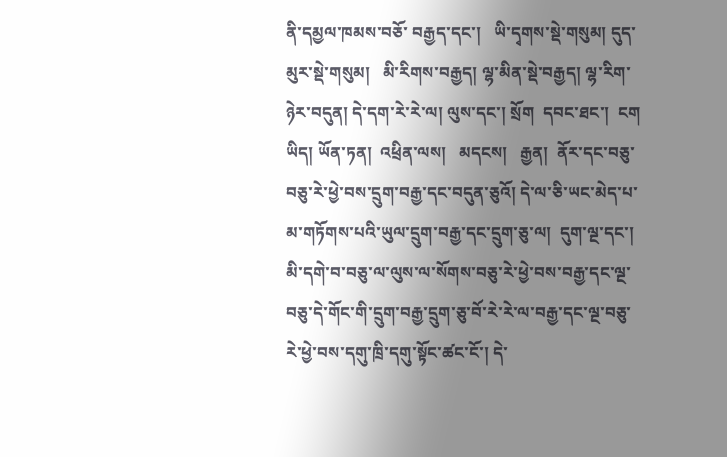ནི་དམྱལ་ཁམས་བཅོ་ བརྒྱད་དང་།   ཡི་དྭགས་སྡེ་གསུམ། དུད་མུར་སྡེ་གསུམ།   མི་རིགས་བརྒྱད། ལྷ་མིན་སྡེ་བརྒྱད། ལྷ་རིག་ཉེར་བདུན། དེ་དག་རེ་རེ་ལ། ལུས་དང་། སྲོག  དབང་ཐང་།  ངག  ཡིད། ཡོན་ཏན།  འཕྲིན་ལས།   མདངས།   རྒྱན།  ནོར་དང་བཅུ་བཅུ་རེ་ཕྱེ་བས་དྲུག་བརྒྱ་དང་བདུན་ཅུའོ། དེ་ལ་ཅི་ཡང་མེད་པ་མ་གཏོགས་པའི་ཡུལ་དྲུག་བརྒྱ་དང་དྲུག་ཅུ་ལ།  དུག་ལྔ་དང་།  མི་དགེ་བ་བཅུ་ལ་ལུས་ལ་སོགས་བཅུ་རེ་ཕྱེ་བས་བརྒྱ་དང་ལྔ་བཅུ་དེ་གོང་གི་དྲུག་བརྒྱ་དྲུག་ཅུ་བོ་རེ་རེ་ལ་བརྒྱ་དང་ལྔ་བཅུ་རེ་ཕྱེ་བས་དགུ་ཁྲི་དགུ་སྟོང་ཚང་ངོ་། དེ་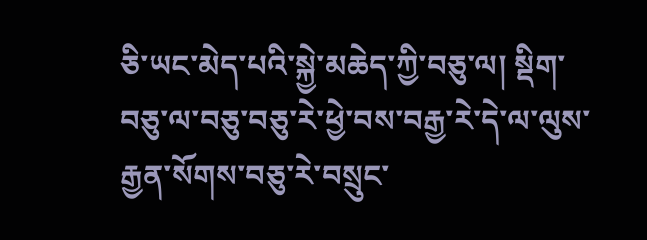ཅི་ཡང་མེད་པའི་སྐྱེ་མཆེད་ཀྱི་བཅུ་ལ། སྡིག་བཅུ་ལ་བཅུ་བཅུ་རེ་ཕྱེ་བས་བརྒྱ་རེ་དེ་ལ་ལུས་རྒྱན་སོགས་བཅུ་རེ་བསྲུང་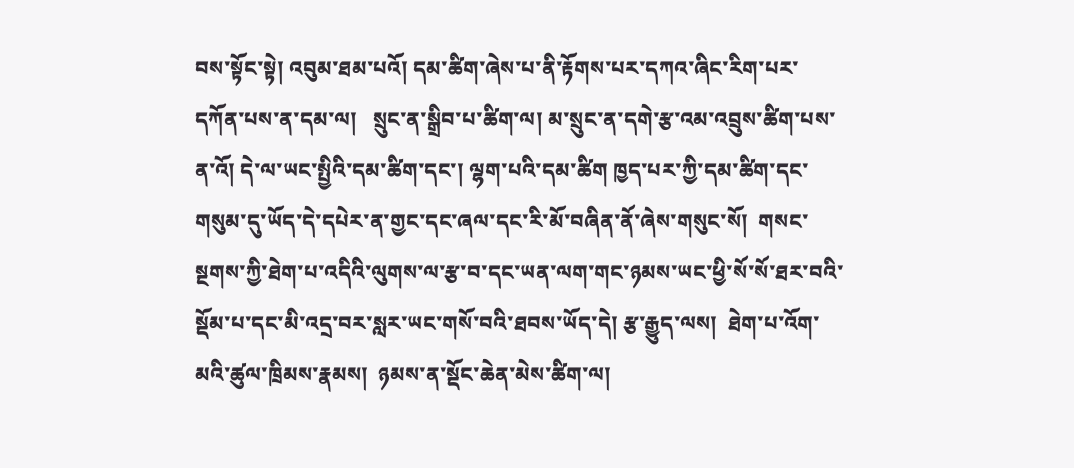བས་སྟོང་སྟེ། འབུམ་ཐམ་པའོ། དམ་ཚིག་ཞེས་པ་ནི་རྟོགས་པར་དཀའ་ཞིང་རིག་པར་དཀོན་པས་ན་དམ་ལ།   སྲུང་ན་སྒྲིབ་པ་ཚིག་ལ། མ་སྲུང་ན་དགེ་རྩ་འམ་འབྲུས་ཚིག་པས་ན་འོ། དེ་ལ་ཡང་སྤྱིའི་དམ་ཚིག་དང་། ལྷག་པའི་དམ་ཚིག ཁྱད་པར་ཀྱི་དམ་ཚིག་དང་གསུམ་དུ་ཡོད་དེ་དཔེར་ན་གྱང་དང་ཞལ་དང་རི་མོ་བཞིན་ནོ་ཞེས་གསུང་སོ།  གསང་སྔགས་ཀྱི་ཐེག་པ་འདིའི་ལུགས་ལ་རྩ་བ་དང་ཡན་ལག་གང་ཉམས་ཡང་ཕྱི་སོ་སོ་ཐར་བའི་སྡོམ་པ་དང་མི་འདྲ་བར་སླར་ཡང་གསོ་བའི་ཐབས་ཡོད་དེ། རྩ་རྒྱུད་ལས།  ཐེག་པ་འོག་མའི་ཚུལ་ཁྲིམས་རྣམས།  ཉམས་ན་སྡོང་ཆེན་མེས་ཚིག་ལ།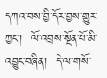དཀའ་བས་བྱི་དོར་བྱས་གྱུར་ཀྱང་།  ལོ་འབྲས་སྔོན་པོ་མི་འབྱུང་བཞིན།  དེ་ལ་གསོ་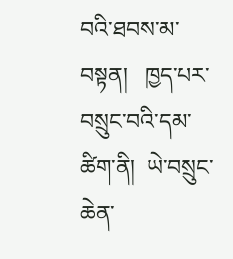བའི་ཐབས་མ་བསྟན།   ཁྱད་པར་བསྲུང་བའི་དམ་ཚིག་ནི།  ཡེ་བསྲུང་ཆེན་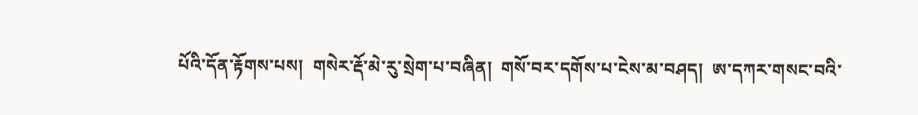པོའི་དོན་རྟོགས་པས།  གསེར་རྡོ་མེ་རུ་སྲེག་པ་བཞིན།  གསོ་བར་དགོས་པ་ངེས་མ་བཤད།  ཨ་དཀར་གསང་བའི་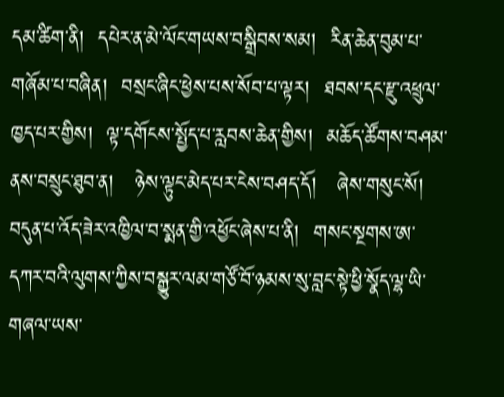དམ་ཚིག་ནི།  དཔེར་ན་མེ་ལོང་གཡས་བསྒྲིབས་སམ།  རིན་ཆེན་བུམ་པ་གཞོམ་པ་བཞིན།  བསྲང་ཞིང་ཕྱེས་པས་སོབ་པ་ལྟར།  ཐབས་དང་རྫུ་འཕྲུལ་ཁྱད་པར་གྱིས།  ལྟ་དགོངས་སྤྱོད་པ་རླབས་ཆེན་གྱིས།  མཆོད་ཚོགས་བཤམ་ནས་བསྲུང་ཐུབ་ན།   ཉེས་ལྟུང་མེད་པར་ངེས་བཤད་དོ།   ཞེས་གསུང་སོ།       བདུན་པ་འོད་ཟེར་འཁྱིལ་བ་སྨན་གྱི་འཕྱོང་ཞེས་པ་ནི།  གསང་སྔགས་ཨ་དཀར་བའི་ལུགས་ཀྱིས་བསྒྱུར་ལམ་གཙོ་བོ་ཉམས་སུ་བླང་སྟེ་ཕྱི་སྣོད་ལྷ་ཡི་གཞལ་ཡས་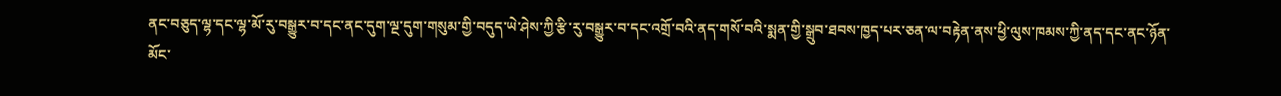ནང་བཅུད་ལྷ་དང་ལྷ་མོ་རུ་བསྒྱུར་བ་དང་ནང་དུག་ལྔ་དུག་གསུམ་གྱི་བདུད་ཡེ་ཤེས་ཀྱི་རྩི་རུ་བསྒྱུར་བ་དང་འགྲོ་བའི་ནད་གསོ་བའི་སྨན་གྱི་སྒྲུབ་ཐབས་ཁྱད་པར་ཅན་ལ་བརྟེན་ནས་ཕྱི་ལུས་ཁམས་ཀྱི་ནད་དང་ནང་ཉོན་མོང་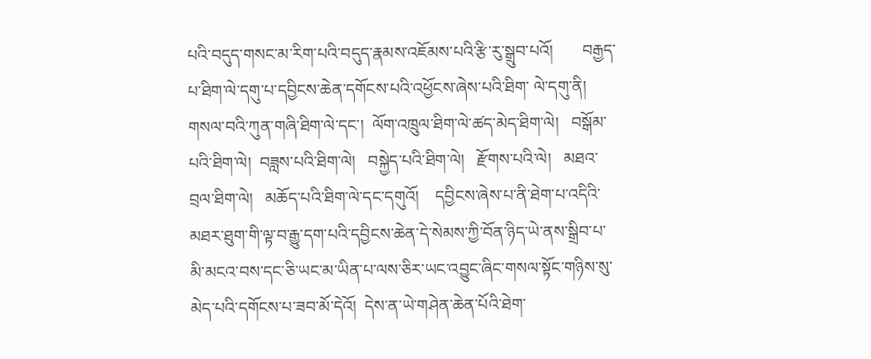པའི་བདུད་གསང་མ་རིག་པའི་བདུད་རྣམས་འཇོམས་པའི་རྩི་རུ་སྒྲུབ་པའོ།       བརྒྱད་པ་ཐིག་ལེ་དགུ་པ་དབྱིངས་ཆེན་དགོངས་པའི་འཕྱོངས་ཞེས་པའི་ཐིག་ ལེ་དགུ་ནི།   གསལ་བའི་ཀུན་གཞི་ཐིག་ལེ་དང་།  ལོག་འཁྲུལ་ཐིག་ལེ་ཚད་མེད་ཐིག་ལེ།   བསྒོམ་པའི་ཐིག་ལེ།  བཟླས་པའི་ཐིག་ལེ།   བསྐྱེད་པའི་ཐིག་ལེ།   རྫོགས་པའི་ལེ།   མཐའ་བྲལ་ཐིག་ལེ།   མཆོད་པའི་ཐིག་ལེ་དང་དགུའོ།    དབྱིངས་ཞེས་པ་ནི་ཐེག་པ་འདིའི་མཐར་ཐུག་གི་ལྟ་བ་རྒྱུ་དག་པའི་དབྱིངས་ཆེན་དེ་སེམས་ཀྱི་བོན་ཉིད་ཡེ་ནས་སྒྲིབ་པ་མི་མངའ་བས་དང་ཅི་ཡང་མ་ཡིན་པ་ལས་ཅིར་ཡང་འབྱུང་ཞིང་གསལ་སྟོང་གཉིས་སུ་མེད་པའི་དགོངས་པ་ཟབ་མོ་དེའོ།  དེས་ན་ཡེ་གཤེན་ཆེན་པོའི་ཐེག་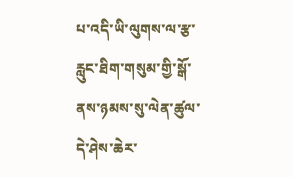པ་འདི་ཡི་ལུགས་ལ་རྩ་རླུང་ཐིག་གསུམ་གྱི་སྒོ་ནས་ཉམས་སུ་ལེན་ཚུལ་དེ་ཤེས་ཆེར་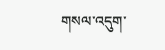གསལ་འདུག་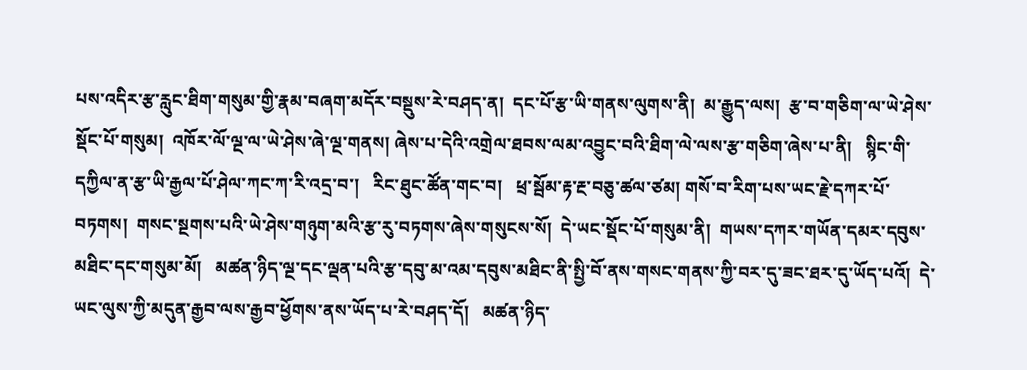པས་འདིར་རྩ་རླུང་ཐིག་གསུམ་གྱི་རྣམ་བཞག་མདོར་བསྡུས་རེ་བཤད་ན།  དང་པོ་རྩ་ཡི་གནས་ལུགས་ནི།  མ་རྒྱུད་ལས།  རྩ་བ་གཅིག་ལ་ཡེ་ཤེས་སྡོང་པོ་གསུམ།  འཁོར་ལོ་ལྔ་ལ་ཡེ་ཤེས་ཞེ་ལྔ་གནས། ཞེས་པ་དེའི་འགྲེལ་ཐབས་ལམ་འབྱུང་བའི་ཐིག་ལེ་ལས་རྩ་གཅིག་ཞེས་པ་ནི།   སྙིང་གི་དཀྱིལ་ན་རྩ་ཡི་རྒྱལ་པོ་ཤེལ་ཀང་ཀ་རི་འདྲ་བ་།   རིང་ཐུང་ཚོན་གང་བ།   ཕྲ་སྦོམ་རྟ་རྔ་བཅུ་ཚལ་ཙམ། གསོ་བ་རིག་པས་ཡང་རྗེ་དཀར་པོ་བཏགས།  གསང་སྔགས་པའི་ཡེ་ཤེས་གཉུག་མའི་རྩ་རུ་བཏགས་ཞེས་གསུངས་སོ།  དེ་ཡང་སྡོང་པོ་གསུམ་ནི།  གཡས་དཀར་གཡོན་དམར་དབུས་མཐིང་དང་གསུམ་མོ།   མཚན་ཉིད་ལྔ་དང་ལྡན་པའི་རྩ་དབུ་མ་འམ་དབུས་མཐིང་ནི་སྤྱི་བོ་ནས་གསང་གནས་ཀྱི་བར་དུ་ཟང་ཐར་དུ་ཡོད་པའོ།  དེ་ཡང་ལུས་ཀྱི་མདུན་རྒྱབ་ལས་རྒྱབ་ཕྱོགས་ནས་ཡོད་པ་རེ་བཤད་དོ།   མཚན་ཉིད་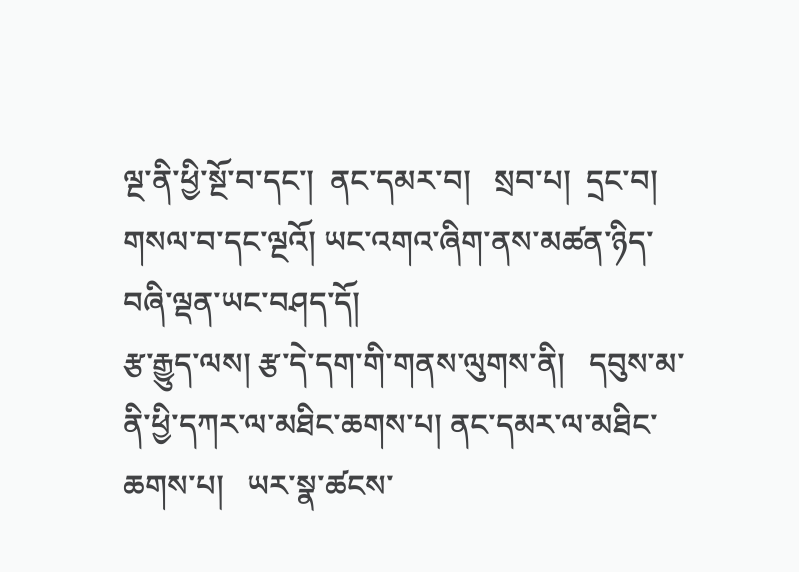ལྔ་ནི་ཕྱི་སྔོ་བ་དང་།  ནང་དམར་བ།   སྲབ་པ།  དྲང་བ།   གསལ་བ་དང་ལྔའོ། ཡང་འགའ་ཞིག་ནས་མཚན་ཉིད་བཞི་ལྡན་ཡང་བཤད་དོ།
རྩ་རྒྱུད་ལས། རྩ་དེ་དག་གི་གནས་ལུགས་ནི།   དབུས་མ་ནི་ཕྱི་དཀར་ལ་མཐིང་ཆགས་པ། ནང་དམར་ལ་མཐིང་ཆགས་པ།   ཡར་སྣ་ཚངས་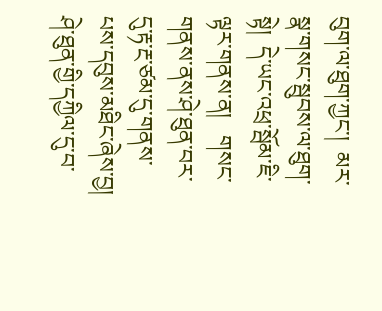བུག་ལ་ཐུག་ཀྱང་།  མར་སྣ་གསང་སྦུབས་ལ་ཐུག་སྟེ།  དེ་ཡང་འཕྲ་སྦོམ་ཇི་ལྟར་གནས་ན།   གསང་གནས་ནས་ཤེ་ཐུན་བར་དུ་རྟ་རྔ་ཙམ་དུ་གནས་པས་དབུས་མཐིང་ཞེས་བྱ།  ཤེ་ཐུན་གྱི་དཀྱིལ་དུ་བ་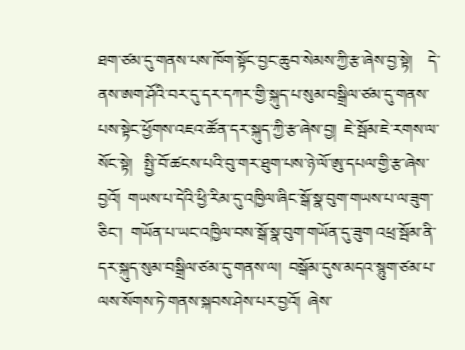ཐག་ཙམ་དུ་གནས་པས་ཁོག་སྟོང་བྱང་ཆུབ་སེམས་ཀྱི་རྩ་ཞེས་བྱ་སྟེ།    དེ་ནས་ཨག་ཤོའི་བར་དུ་དར་དཀར་གྱི་སྐུད་པ་སུམ་བསྒྲིལ་ཙམ་དུ་གནས་པས་སྟེང་ཕྱོགས་འཇའ་ཚོན་དར་སྐུད་ཀྱི་རྩ་ཞེས་བྱ།  ཇེ་སྦོམ་ཇེ་རགས་ལ་སོང་སྟེ།   སྤྱི་བོ་ཚངས་པའི་བུ་གར་ཐུག་པས་ཉེ་ལོ་ཨུ་དཔལ་གྱི་རྩ་ཞེས་བྱའོ།  གཡས་པ་དེའི་ཕྱི་རིམ་དུ་འཁྱིལ་ཞིང་སྒོ་སྣ་བུག་གཡས་པ་ལ་ཟུག་ཅིང་།  གཡོན་པ་ཡང་འཁྱིལ་བས་སྒོ་སྣ་བུག་གཡོན་དུ་ཟུག འཕྲ་སྦོམ་ནི་དར་སྐུད་སུམ་བསྒྲིལ་ཙམ་དུ་གནས་ལ།  བསྒོམ་དུས་མདའ་སྙུག་ཙམ་པ་ལས་སོགས་ཏེ་གནས་སྐབས་ཤེས་པར་བྱའོ།  ཞེས་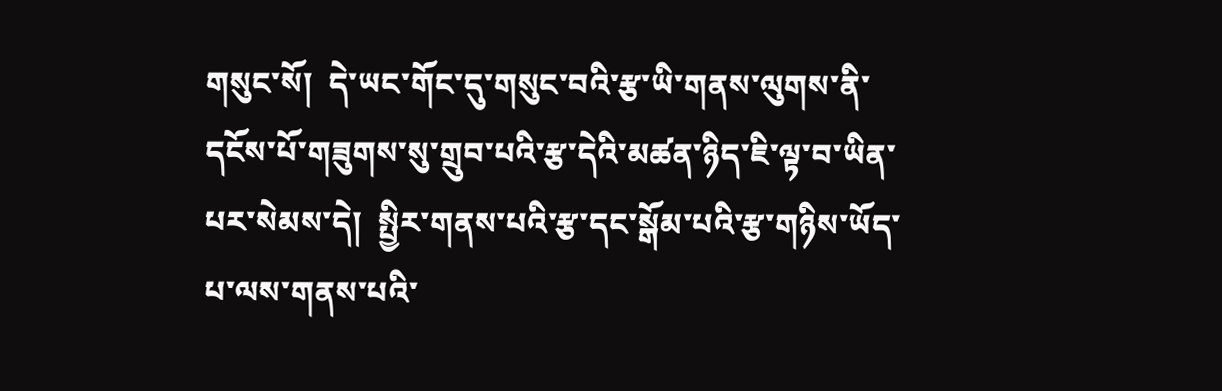གསུང་སོ།  དེ་ཡང་གོང་དུ་གསུང་བའི་རྩ་ཡི་གནས་ལུགས་ནི་དངོས་པོ་གཟུགས་སུ་གྲུབ་པའི་རྩ་དེའི་མཚན་ཉིད་ཇི་ལྟ་བ་ཡིན་པར་སེམས་དེ།  སྤྱིར་གནས་པའི་རྩ་དང་སྒོམ་པའི་རྩ་གཉིས་ཡོད་པ་ལས་གནས་པའི་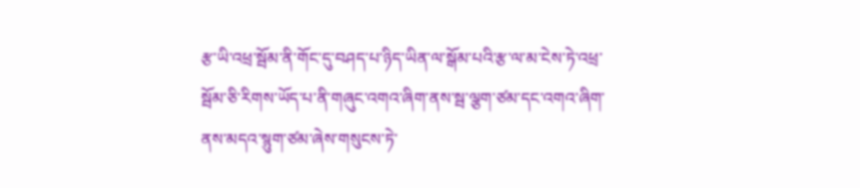རྩ་ཡི་འཕྲ་སྦོམ་ནི་གོང་དུ་བཤད་པ་ཉིད་ཡིན་ལ་སྒོམ་པའི་རྩ་ལ་མ་ངེས་ཏེ་འཕྲ་སྦོམ་ཅི་རིགས་ཡོད་པ་ནི་གཞུང་འགའ་ཞིག་ནས་སྦ་ལྕག་ཙམ་དང་འགའ་ཞིག་ནས་མདའ་སྙུག་ཙམ་ཞེས་གསུངས་ཏེ་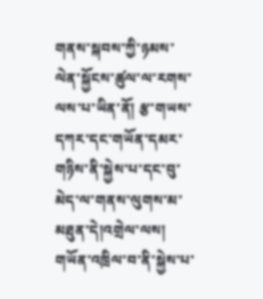གནས་སྐབས་ཀྱི་ཉམས་ལེན་སྐྱོངས་ཚུལ་ལ་རགས་ལས་པ་ཡིན་ནོ། རྩ་གཡས་དཀར་དང་གཡོན་དམར་གཉིས་ནི་སྐྱེས་པ་དང་བུ་མེད་ལ་གནས་ལུགས་མ་མཐུན་དེ།འགྲེལ་ལས།  གཡོན་འཁྲིལ་བ་ནི་སྐྱེས་པ་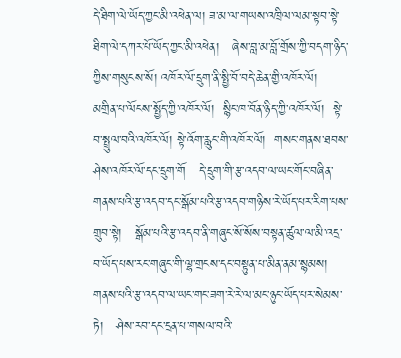དེ་ཐིག་ལེ་ཡོད་ཀྱང་མི་འཕེན་ལ། ཟ་མ་ལ་གཡས་འཁྲིལ་ལམ་སྟབ་སྟེ་ཐིག་ལེ་དཀར་པོ་ཡོད་ཀྱང་མི་འཕེན།   ཞེས་བླ་མ་བློ་གྲོས་ཀྱི་བདག་ཉིད་ཀྱིས་གསུངས་སོ། འཁོར་ལོ་དྲུག་ནི་སྤྱི་བོ་བདེ་ཆེན་གྱི་འཁོར་ལོ།  མགྲིན་པ་ལོངས་སྤྱོད་ཀྱི་འཁོར་ལོ།  སྙིང་ཁ་བོན་ཉིད་ཀྱི་འཁོར་ལོ།  སྟེ་བ་སྤྲུལ་བའི་འཁོར་ལོ། སྟེ་འོག་རླུང་གི་འཁོར་ལོ།  གསང་གནས་ཐབས་ཤེས་འཁོར་ལོ་དང་དྲུག་གོ   དེ་དྲུག་གི་རྩ་འདབ་ལ་ཡང་གོང་བཞིན་གནས་པའི་རྩ་འདབ་དང་སྒོམ་པའི་རྩ་འདབ་གཉིས་རེ་ཡོད་པར་རིག་པས་གྲུབ་སྟེ།   སྒོམ་པའི་རྩ་འདབ་ནི་གཞུང་སོ་སོས་བསྟན་ཚུལ་ལ་མི་འདྲ་བ་ཡོད་པས་རང་གཞུང་གི་ལྷ་གྲངས་དང་བསྟུན་པ་མིན་ནམ་སྙམས།  གནས་པའི་རྩ་འདབ་ལ་ཡང་གང་ཟག་རེ་རེ་ལ་མང་ཉུང་ཡོད་པར་སེམས་ཏེ།   ཤེས་རབ་དང་དྲན་པ་གསལ་བའི་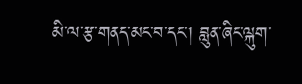མི་ལ་རྩ་གནད་མང་བ་དང་། བླུན་ཞིང་ལྐུག་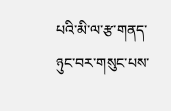པའི་མི་ལ་རྩ་གནད་ཉུང་བར་གསུང་པས་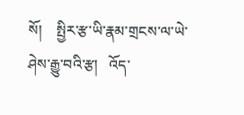སོ།    སྤྱིར་རྩ་ཡི་རྣམ་གྲངས་ལ་ཡེ་ཤེས་རྒྱུ་བའི་རྩ།   འོད་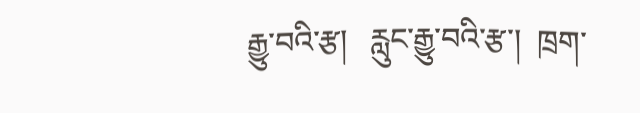རྒྱུ་བའི་རྩ།   རླུང་རྒྱུ་བའི་རྩ་།  ཁྲག་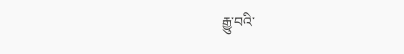རྒྱུ་བའི་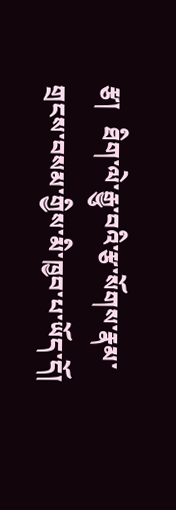རྩ།   ཐིག་ལེ་རྒྱུ་བའི་རྩ་སོགས་རྣམ་གྲངས་བསམ་གྱིས་མི་ཁྱབ་པ་ཡོད་དོ།